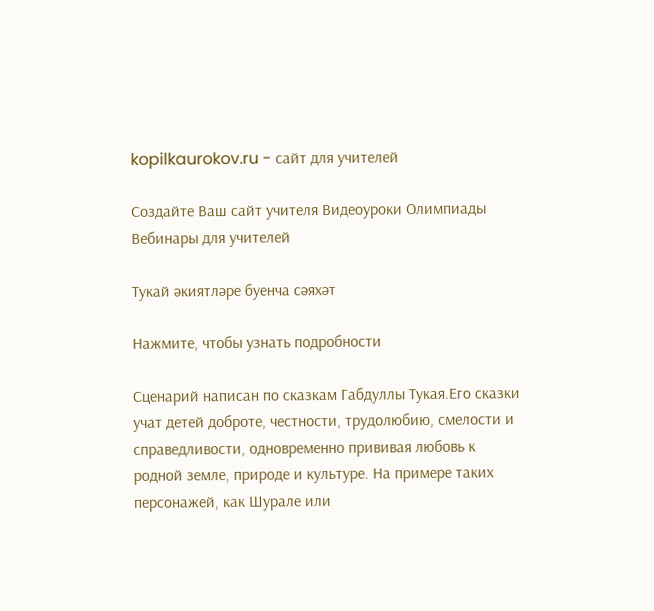kopilkaurokov.ru - сайт для учителей

Создайте Ваш сайт учителя Видеоуроки Олимпиады Вебинары для учителей

Тукай әкиятләре буенча сәяхәт

Нажмите, чтобы узнать подробности

Сценарий написан по сказкам Габдуллы Тукая.Его сказки учат детей доброте, честности, трудолюбию, смелости и справедливости, одновременно прививая любовь к родной земле, природе и культуре. На примере таких персонажей, как Шурале или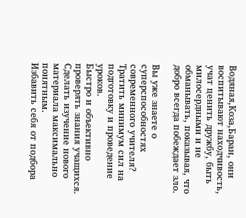Водяная,Коза,Баран, они воспитывают находчивость, учат ценить дружбу, быть милосердными и не обманывать, показывая, что добро всегда побеждает зло.

Вы уже знаете о суперспособностях современного учителя?
Тратить минимум сил на подготовку и проведение уроков.
Быстро и объективно проверять знания учащихся.
Сделать изучение нового материала максимально понятным.
Избавить себя от подбора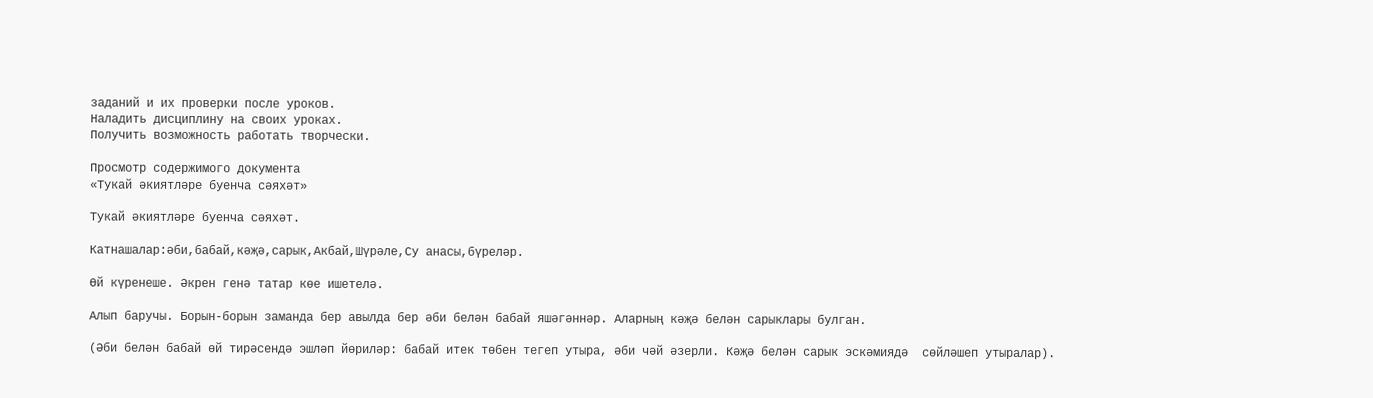заданий и их проверки после уроков.
Наладить дисциплину на своих уроках.
Получить возможность работать творчески.

Просмотр содержимого документа
«Тукай әкиятләре буенча сәяхәт»

Тукай әкиятләре буенча сәяхәт.

Катнашалар:әби,бабай,кәҗә,сарык,Акбай,Шүрәле,Су анасы,бүреләр.

Өй күренеше. Әкрен генә татар көе ишетелә.

Алып баручы. Борын-борын заманда бер авылда бер әби белән бабай яшәгәннәр. Аларның кәҗә белән сарыклары булган.

(Әби белән бабай өй тирәсендә эшләп йөриләр: бабай итек төбен тегеп утыра, әби чәй әзерли. Кәҗә белән сарык эскәмиядә  сөйләшеп утыралар).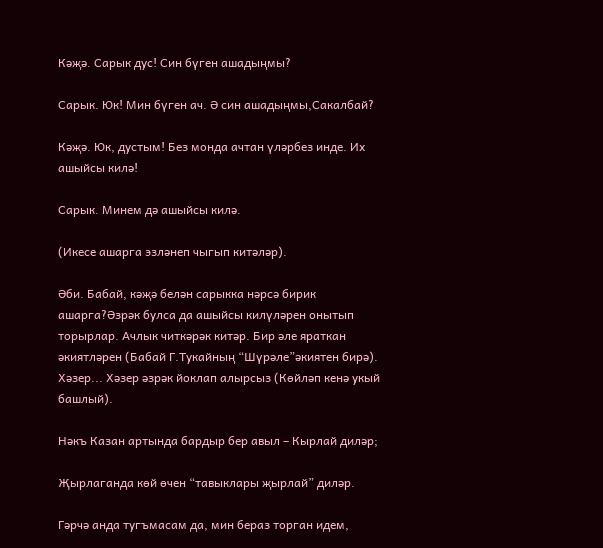Кәҗә. Сарык дус! Син бүген ашадыңмы?

Сарык. Юк! Мин бүген ач. Ә син ашадыңмы,Сакалбай?

Кәҗә. Юк, дустым! Без монда ачтан үләрбез инде. Их ашыйсы килә!

Сарык. Минем дә ашыйсы килә.

(Икесе ашарга эзләнеп чыгып китәләр).

Әби. Бабай, кәҗә белән сарыкка нәрсә бирик ашарга?Әзрәк булса да ашыйсы килүләрен онытып торырлар. Ачлык читкәрәк китәр. Бир әле яраткан әкиятләрен (Бабай Г.Тукайның “Шүрәле”әкиятен бирә). Хәзер... Хәзер әзрәк йоклап алырсыз (Көйләп кенә укый башлый).

Нәкъ Казан артында бардыр бер авыл – Кырлай диләр;

Җырлаганда көй өчен “тавыклары җырлай” диләр.

Гәрчә анда тугъмасам да, мин бераз торган идем,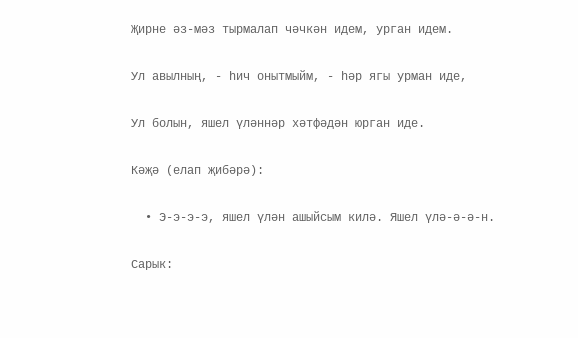Җирне әз-мәз тырмалап чәчкән идем, урган идем.

Ул авылның, - һич онытмыйм, - һәр ягы урман иде,

Ул болын, яшел үләннәр хәтфәдән юрган иде.

Кәҗә (елап җибәрә):

  • Э-э-э-э, яшел үлән ашыйсым килә. Яшел үлә-ә-ә-н.

Сарык: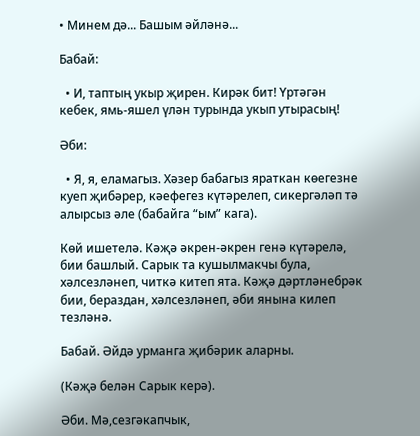• Минем дә... Башым әйләнә...

Бабай:

  • И, таптың укыр җирен. Кирәк бит! Үртәгән кебек, ямь-яшел үлән турында укып утырасың!

Әби:

  • Я, я, еламагыз. Хәзер бабагыз яраткан көегезне куеп җибәрер, кәефегез күтәрелеп, сикергәләп тә алырсыз әле (бабайга “ым” кага).

Көй ишетелә. Кәҗә әкрен-әкрен генә күтәрелә, бии башлый. Сарык та кушылмакчы була, хәлсезләнеп, читкә китеп ята. Кәҗә дәртләнебрәк бии, бераздан, хәлсезләнеп, әби янына килеп тезләнә.

Бабай. Әйдә урманга җибәрик аларны.

(Кәҗә белән Сарык керә).

Әби. Мә,сезгәкапчык,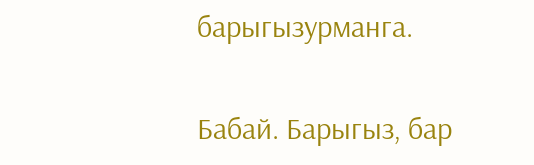барыгызурманга.

Бабай. Барыгыз, бар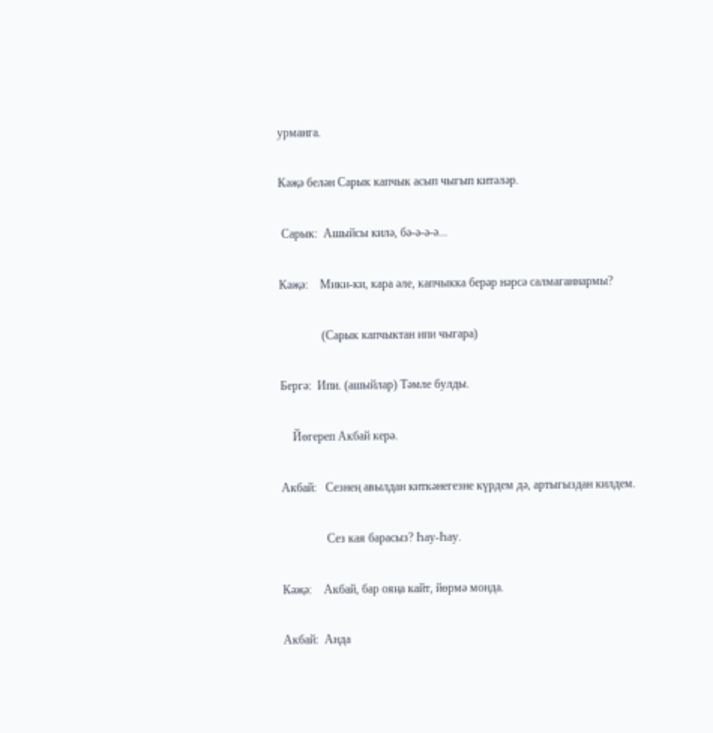урманга.

Кәҗә белән Сарык капчык асып чыгып китәләр.

 Сарык:  Ашыйсы килә, бә-ә-ә-ә...

Кәҗә:    Мики-ки, кара әле, капчыкка берәр нәрсә салмаганнармы?

              (Сарык капчыктан ипи чыгара)

Бергә:  Ипи. (ашыйлар) Тәмле булды.

    Йөгереп Акбай керә.

Акбай:   Сезнең авылдан киткәнегезне күрдем дә, артыгыздан килдем.

               Сез кая барасыз? Һау-Һау.

Кәҗә:    Акбай, бар ояңа кайт, йөрмә монда.

Акбай:  Анда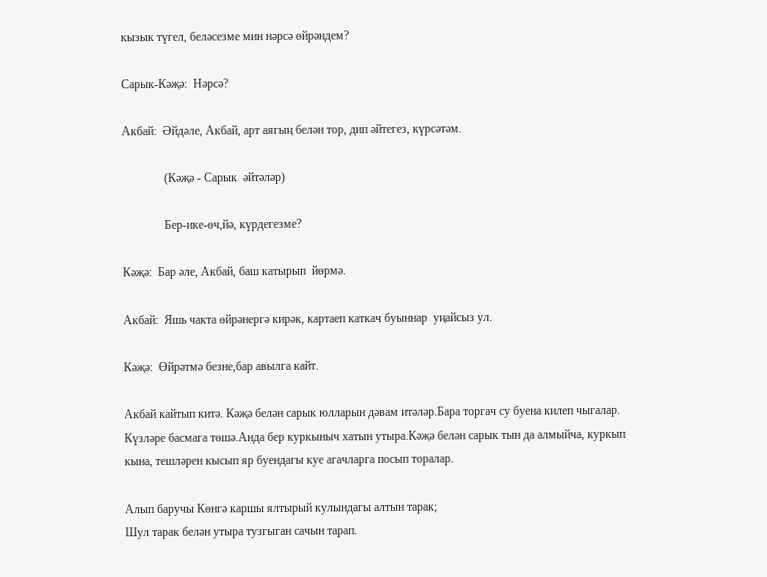кызык түгел, беләсезме мин нәрсә өйрәндем?

Сарык-Кәҗә:  Нәрсә?

Акбай:  Әйдәле, Акбай, арт аягың белән тор, дип әйтегез, күрсәтәм.

              (Кәҗә - Сарык  әйтәләр)

              Бер-ике-өч,йә, күрдегезме?

Кәҗә:  Бар әле, Акбай, баш катырып  йөрмә.

Акбай:  Яшь чакта өйрәнергә кирәк, картаеп каткач буыннар  уңайсыз ул.

Кәҗә:  Өйрәтмә безне,бар авылга кайт.

Акбай кайтып китә. Кәҗә белән сарык юлларын дәвам итәләр.Бара торгач су буена килеп чыгалар. Күзләре басмага төшә.Анда бер куркыныч хатын утыра.Кәҗә белән сарык тын да алмыйча, куркып кына, тешләрен кысып яр буендагы куе агачларга посып торалар.

Алып баручы Көнгә каршы ялтырый кулындагы алтын тарак;
Шул тарак белән утыра тузгыган сачын тарап.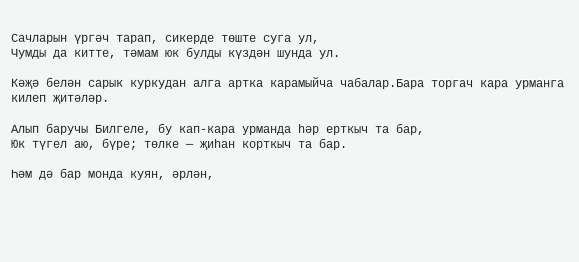Сачларын үргәч тарап, сикерде төште суга ул,
Чумды да китте, тәмам юк булды күздән шунда ул.

Кәҗә белән сарык куркудан алга артка карамыйча чабалар.Бара торгач кара урманга килеп җитәләр.

Алып баручы Билгеле, бу кап-кара урманда һәр ерткыч та бар,
Юк түгел аю, бүре; төлке — җиһан корткыч та бар.

Һәм дә бар монда куян, әрлән,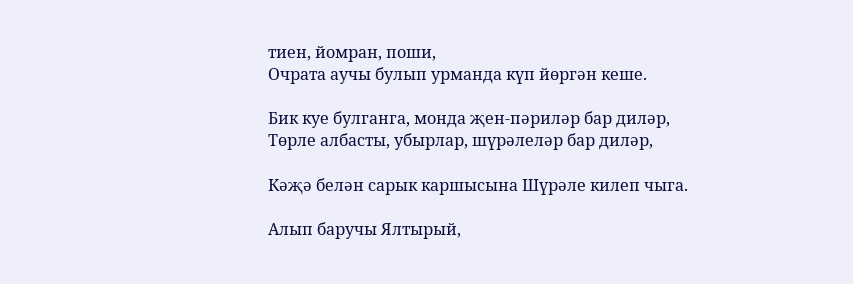тиен, йомран, поши,
Очрата аучы булып урманда күп йөргән кеше.

Бик куе булганга, монда җен-пәриләр бар диләр,
Төрле албасты, убырлар, шүрәлеләр бар диләр,

Кәҗә белән сарык каршысына Шүрәле килеп чыга.

Алып баручы Ялтырый,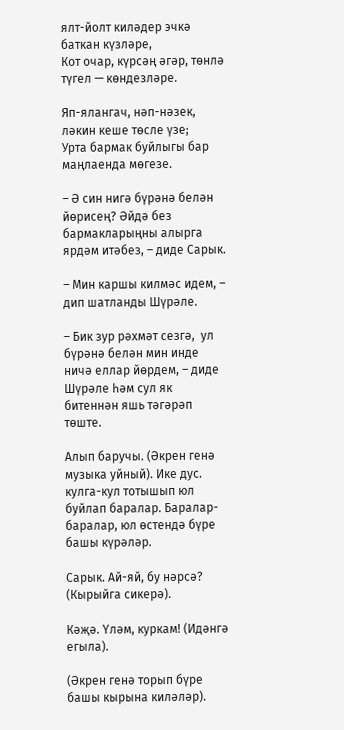ялт-йолт киләдер эчкә баткан күзләре,
Кот очар, күрсәң әгәр, төнлә түгел — көндезләре.

Яп-ялангач, нәп-нәзек, ләкин кеше төсле үзе;
Урта бармак буйлыгы бар маңлаенда мөгезе.

– Ә син нигә бүрәнә белән йөрисең? Әйдә без бармакларыңны алырга ярдәм итәбез, – диде Сарык.

– Мин каршы килмәс идем, – дип шатланды Шүрәле.

– Бик зур рәхмәт сезгә,  ул бүрәнә белән мин инде ничә еллар йөрдем, – диде Шүрәле һәм сул як битеннән яшь тәгәрәп төште.

Алып баручы. (Әкрен генә музыка уйный). Ике дус. кулга-кул тотышып юл буйлап баралар. Баралар-баралар, юл өстендә бүре башы күрәләр.

Сарык. Ай-яй, бу нәрсә? (Кырыйга сикерә).

Кәҗә. Үләм, куркам! (Идәнгә егыла).

(Әкрен генә торып бүре башы кырына киләләр).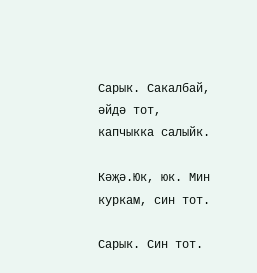Сарык. Сакалбай, әйдә тот, капчыкка салыйк.

Кәҗә.Юк, юк. Мин куркам, син тот.

Сарык. Син тот.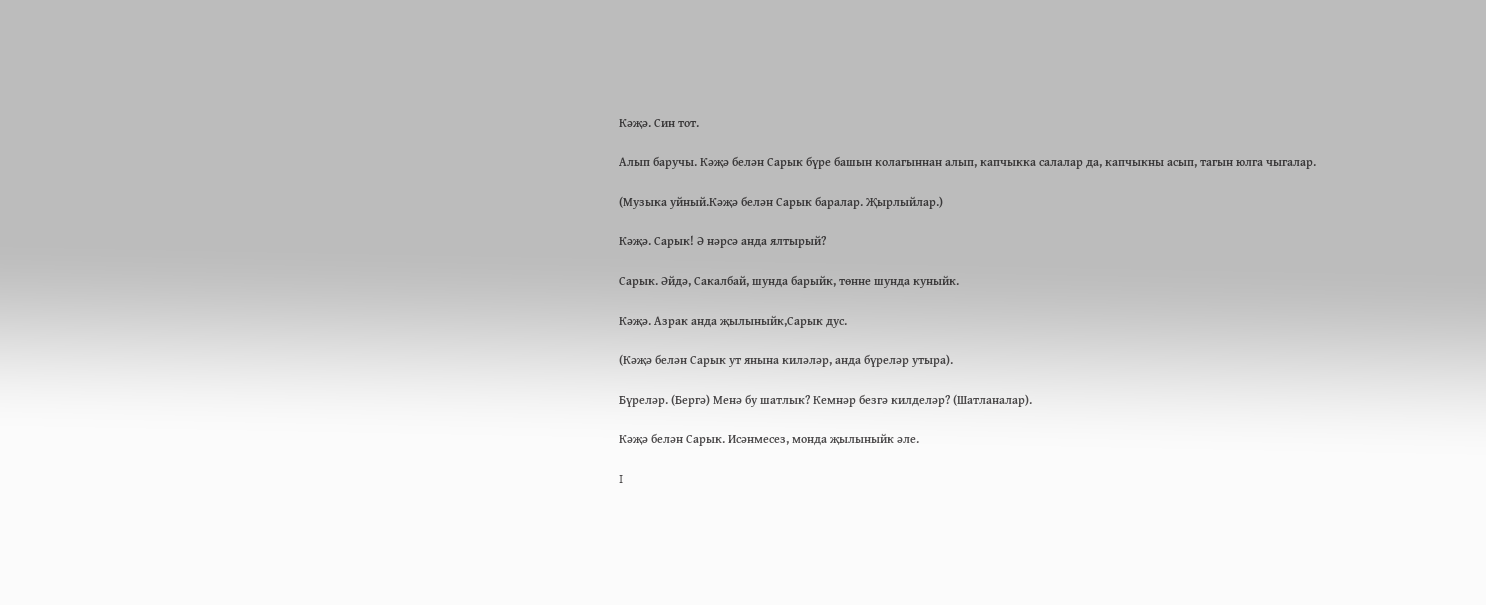Кәҗә. Син тот.

Алып баручы. Кәҗә белән Сарык бүре башын колагыннан алып, капчыкка салалар да, капчыкны асып, тагын юлга чыгалар.

(Музыка уйный.Кәҗә белән Сарык баралар. Җырлыйлар.)

Кәҗә. Сарык! Ә нәрсә анда ялтырый?

Сарык. Әйдә, Сакалбай, шунда барыйк, төнне шунда куныйк.

Кәҗә. Азрак анда җылыныйк,Сарык дус.

(Кәҗә белән Сарык ут янына киләләр, анда бүреләр утыра).

Бүреләр. (Бергә) Менә бу шатлык? Кемнәр безгә килделәр? (Шатланалар).

Кәҗә белән Сарык. Исәнмесез, монда җылыныйк әле.

I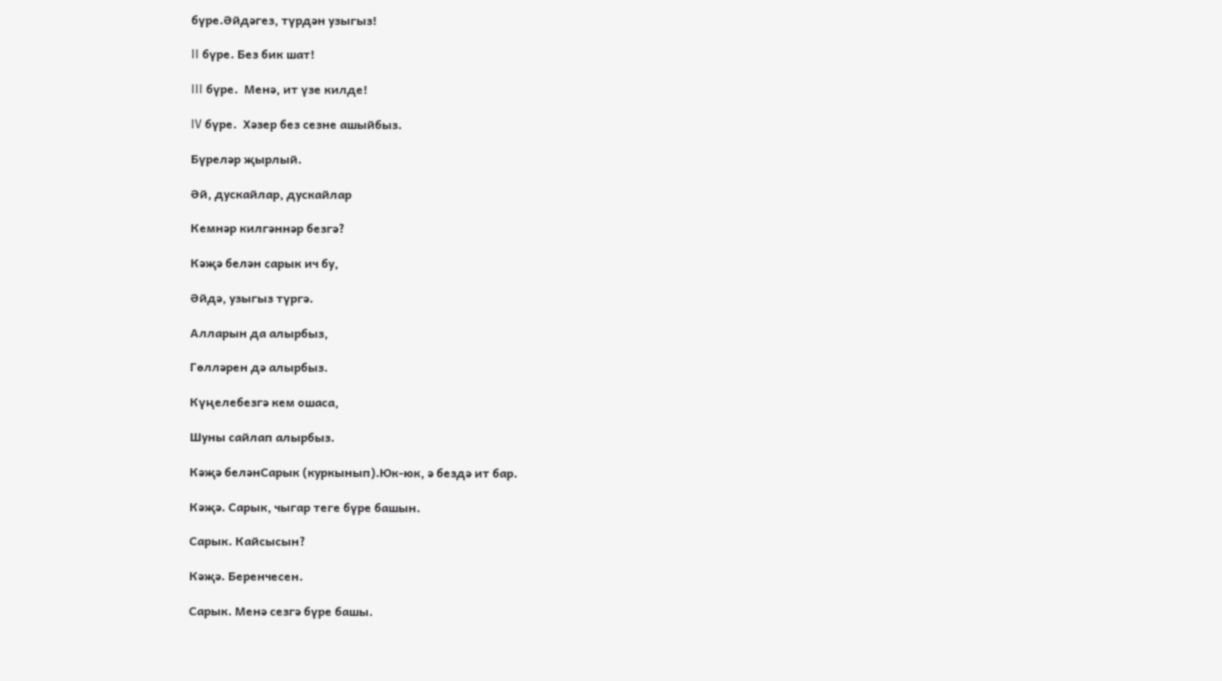бүре.Әйдәгез, түрдән узыгыз!

II бүре. Без бик шат!

III бүре.  Менә, ит үзе килде!

IV бүре.  Хәзер без сезне ашыйбыз.

Бүреләр җырлый.

Әй, дускайлар, дускайлар

Кемнәр килгәннәр безгә?

Кәҗә белән сарык ич бу,

Әйдә, узыгыз түргә.

Алларын да алырбыз,

Гөлләрен дә алырбыз.

Күңелебезгә кем ошаса,

Шуны сайлап алырбыз.

Кәҗә беләнСарык (куркынып).Юк-юк, ә бездә ит бар.

Кәҗә. Сарык, чыгар теге бүре башын.

Сарык. Кайсысын?

Кәҗә. Беренчесен.

Сарык. Менә сезгә бүре башы.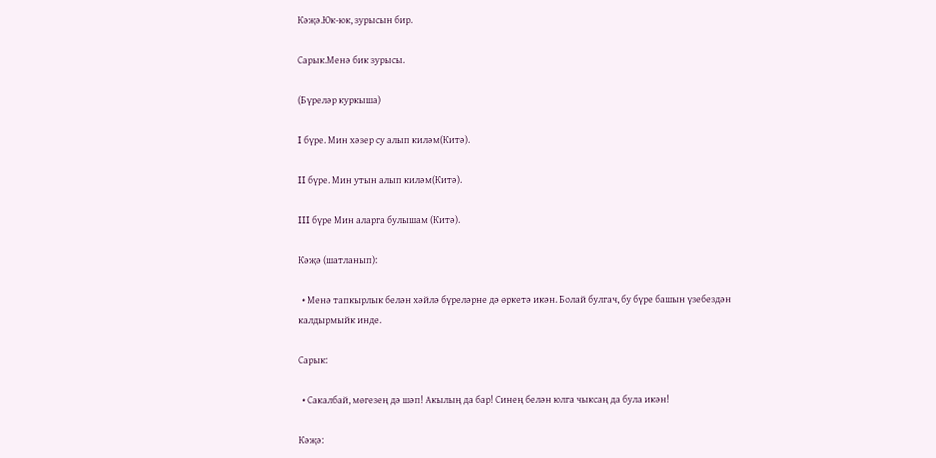Кәҗә.Юк-юк, зурысын бир.

Сарык.Менә бик зурысы.

(Бүреләр куркыша)

I бүре. Мин хәзер су алып киләм(Китә).

II бүре. Мин утын алып киләм(Китә).

III бүре Мин аларга булышам (Китә).

Кәҗә (шатланып):

  • Менә тапкырлык белән хәйлә бүреләрне дә өркетә икән. Болай булгач, бу бүре башын үзебездән калдырмыйк инде.

Сарык:

  • Сакалбай, мөгезең дә шәп! Акылың да бар! Синең белән юлга чыксаң да була икән!

Кәҗә: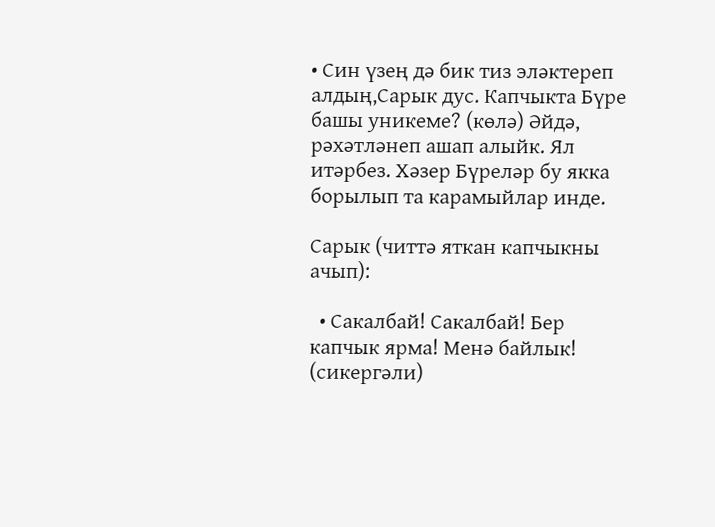• Син үзең дә бик тиз эләктереп алдың,Сарык дус. Капчыкта Бүре башы уникеме? (көлә) Әйдә, рәхәтләнеп ашап алыйк. Ял итәрбез. Хәзер Бүреләр бу якка борылып та карамыйлар инде.

Сарык (читтә яткан капчыкны ачып):

  • Сакалбай! Сакалбай! Бер капчык ярма! Менә байлык! (сикергәли)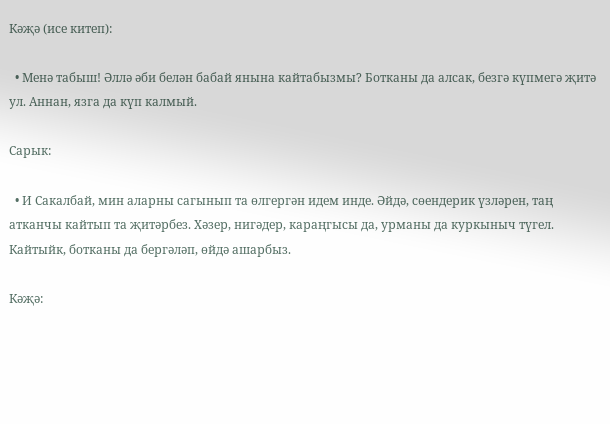Кәҗә (исе китеп):

  • Менә табыш! Әллә әби белән бабай янына кайтабызмы? Ботканы да алсак, безгә күпмегә җитә ул. Аннан, язга да күп калмый.

Сарык:

  • И Сакалбай, мин аларны сагынып та өлгергән идем инде. Әйдә, сөендерик үзләрен, таң атканчы кайтып та җитәрбез. Хәзер, нигәдер, караңгысы да, урманы да куркыныч түгел. Кайтыйк, ботканы да бергәләп, өйдә ашарбыз.

Кәҗә: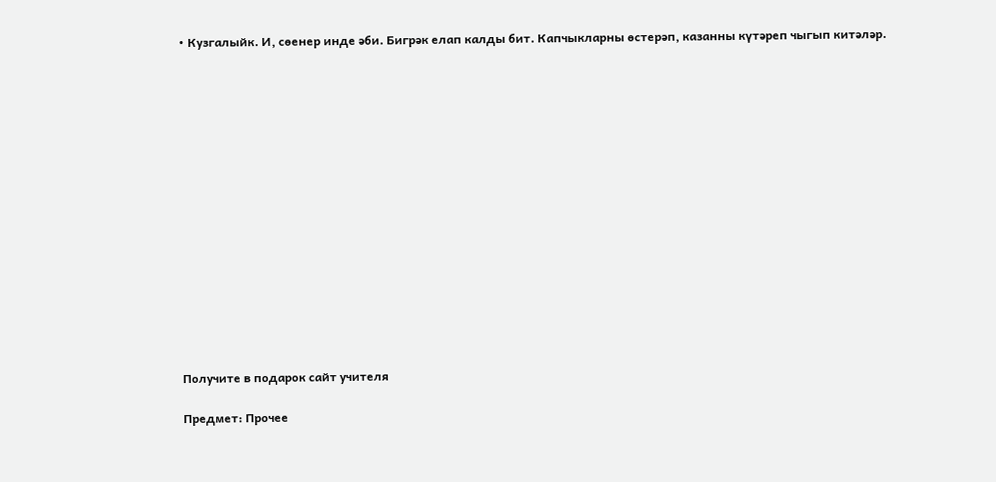• Кузгалыйк. И, сөенер инде әби. Бигрәк елап калды бит. Капчыкларны өстерәп, казанны күтәреп чыгып китәләр.
















Получите в подарок сайт учителя

Предмет: Прочее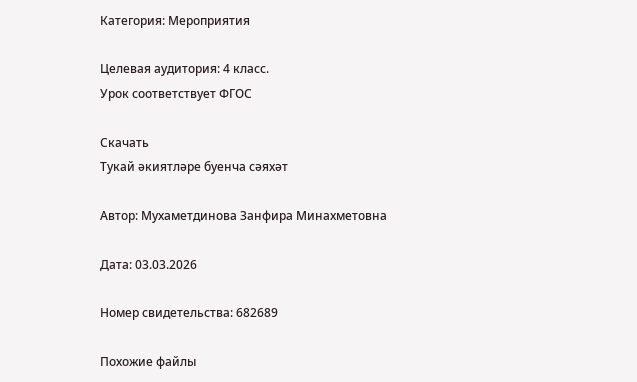Категория: Мероприятия

Целевая аудитория: 4 класс.
Урок соответствует ФГОС

Скачать
Тукай әкиятләре буенча сәяхәт

Автор: Мухаметдинова Занфира Минахметовна

Дата: 03.03.2026

Номер свидетельства: 682689

Похожие файлы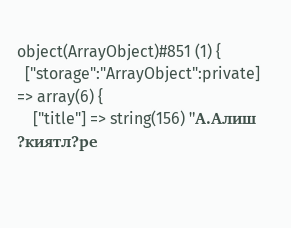object(ArrayObject)#851 (1) {
  ["storage":"ArrayObject":private] => array(6) {
    ["title"] => string(156) "А.Алиш ?киятл?ре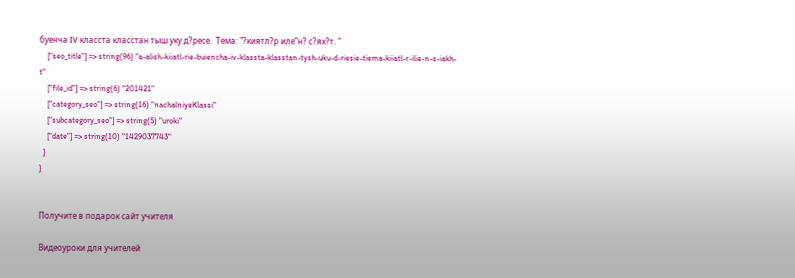буенча IV класста класстан тыш уку д?ресе.  Тема: "?киятл?р иле”н? с?ях?т. "
    ["seo_title"] => string(96) "a-alish-kiiatl-rie-buiencha-iv-klassta-klasstan-tysh-uku-d-riesie-tiema-kiiatl-r-ilie-n-s-iakh-t"
    ["file_id"] => string(6) "201421"
    ["category_seo"] => string(16) "nachalniyeKlassi"
    ["subcategory_seo"] => string(5) "uroki"
    ["date"] => string(10) "1429037743"
  }
}


Получите в подарок сайт учителя

Видеоуроки для учителей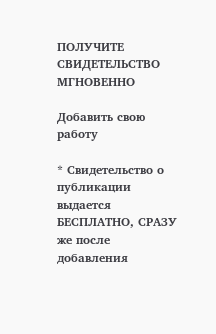ПОЛУЧИТЕ СВИДЕТЕЛЬСТВО МГНОВЕННО

Добавить свою работу

* Свидетельство о публикации выдается БЕСПЛАТНО, СРАЗУ же после добавления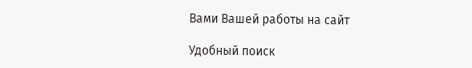Вами Вашей работы на сайт

Удобный поиск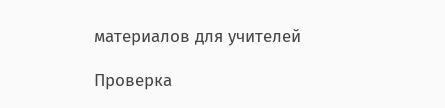материалов для учителей

Проверка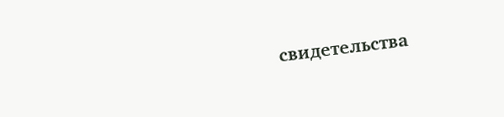свидетельства